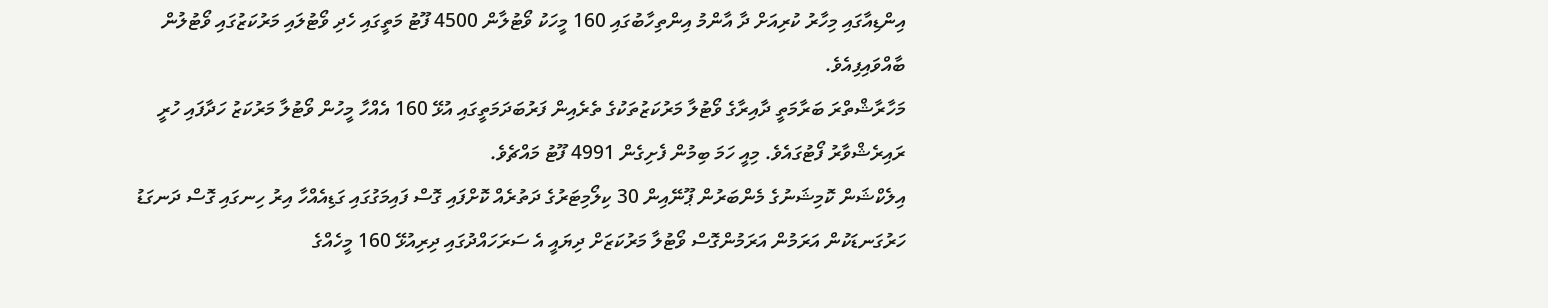އިންޑިއާގައި މިހާރު ކުރިއަށް ދާ އާންމު އިންތިހާބުގައި 160 މީހަކު ވޯޓުލާން 4500 ފޫޓު މަތީގައި ހެދި ވޯޓުލައި މަރުކަޒުގައި ވޯޓުލުން ބާއްވައިފިއެވެ.
މަހާރާޝްތްރަ ބަރާމަތީ ދާއިރާގެ ވޯޓުލާ މަރުކަޒުތަކުގެ ތެރެއިން ފަރުބަދަމަތީގައި އުޅޭ 160 އެއްހާ މީހުން ވޯޓުލާ މަރުކަޒު ހަދާފައި ހުރީ ރައިރެޝްވާރު ފޯޓުގައެވެ. މިއީ ހަމަ ބިމުން ފެށިގެން 4991 ފޫޓު މައްޗެވެ.
އިލެކްޝަން ކޮމިޝަނުގެ މެންބަރުން ޕޫނޭއިން 30 ކިލޯމިޓަރުގެ ދަތުރެއް ކޮށްފައި ގޮސް ފައިމަގުގައި ގަޑިއެއްހާ އިރު ހިނގައި ގޮސް ދަނގަޑު ހަރުގަނޑަކުން އަރަމުން އަރަމުންގޮސް ވޯޓުލާ މަރުކަޒަށް ދިޔައީ އެ ސަރަހައްދުގައި ދިރިއުޅޭ 160 މީހެއްގެ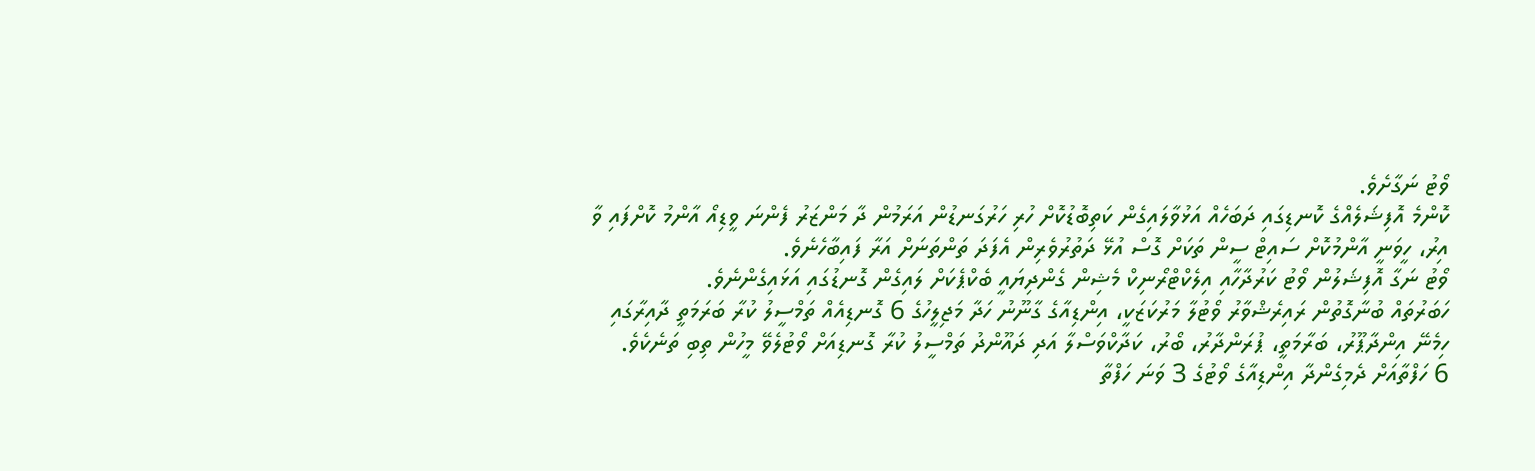ވޯޓު ނަގާށެވެ.
ކޮންމެ އޮފިޝަލެއްގެ ކޮނޑިގައި ދަބަހެއް އަޅުވާލައިގެން ކަތިބޮޑުކޮށް ހުރި ހަރުގަނޑުން އަރަމުން ދާ މަންޒަރު ފެންނަ ވީޑިއޯ އާންމު ކޮށްފައި ވާ އިރު، ހީވަނީ އާންމުކޮށް ސައިޓް ސީން ތަކަށް ގޮސް އުޅޭ ދަތުރުވެރިން އެފަދަ ތަންތަނަށް އަރާ ފައިބާހެނެވެ.
ވޯޓު ނަގާ އޮފިޝަލުން ވޯޓު ކަރުދާހާއި އިލެކްޓްރޯނިކް މެޝިން ގެންދިޔައީ ބެކްޕެކަށް ލައިގެން ގޮނޑުގައި އަޅައިގެންނެވެ.
ހަބަރުތައް ބުނާގޮތުން ރައިރެޝްވާރު ވޯޓުލާ މަރުކަޒަކީ، އިންޑިއާގެ ގާނޫނު ހަދާ މަޖިލީހުގެ 6 ގޮނޑިއެއް ތަމްސީލު ކުރާ ބަރަމަތީ ދާއިރާގައި ހިމެނޭ އިންދާޕޫރު، ބަރާމަތީ، ޕުރަންދާރު، ބޯރު، ކަދާކްވަސްލާ އަދި ދައޫންދު ތަމްސީލު ކުރާ ގޮނޑިއަށް ވޯޓުލެވޭ މީހުން ތިބި ތަނެކެވެ.
6 ހަފްތާއަށް ދެމިގެންދާ އިންޑިއާގެ ވޯޓުގެ 3 ވަނަ ހަފްތާ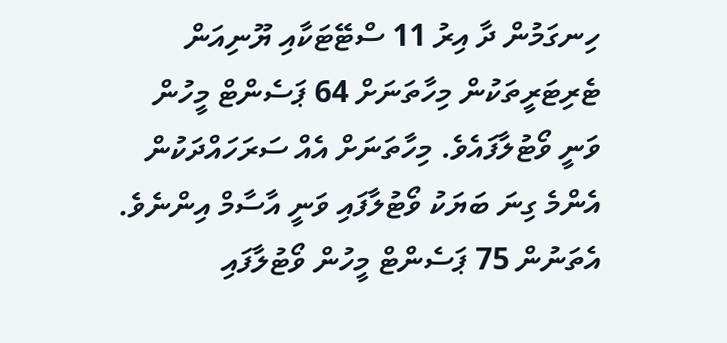ހިނގަމުން ދާ އިރު 11 ސްޓޭޓަކާއި ޔޫނިއަން ޓެރިޓަރީތަކުން މިހާތަނަށް 64 ޕަސެންޓް މީހުން ވަނީ ވޯޓުލާފައެވެ. މިހާތަނަށް އެއް ސަރަހައްދަކުން އެންމެ ގިނަ ބަޔަކު ވޯޓުލާފައި ވަނީ އާސާމް އިންނެވެ. އެތަނުން 75 ޕަސެންޓް މީހުން ވޯޓުލާފައި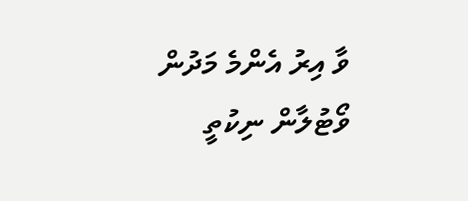ވާ އިރު އެންމެ މަދުން ވޯޓުލާން ނިކުތީ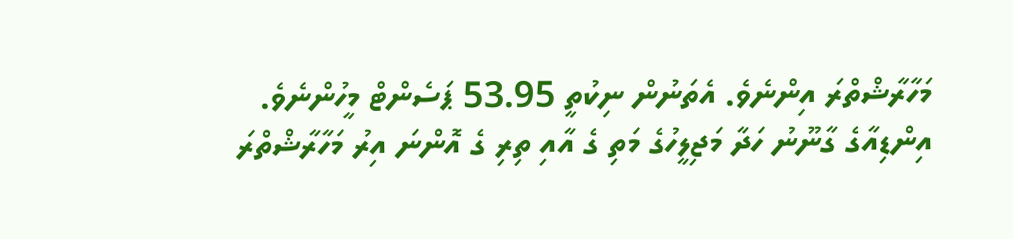މަހާރާޝްތްރަ އިންނެވެ. އެތަނުން ނިކުތީ 53.95 ޕަސެންޓް މީހުންނެވެ.
އިންޑިއާގެ ގާނޫނު ހަދާ މަޖިލީހުގެ މަތި ގެ އާއި ތިރި ގެ އޮންނަ އިރު މަހާރާޝްތްރަ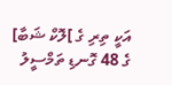އަކީ ތިރި ގެ ]ލޮކް ޝަބާ] ގެ 48 ގޮނޑި ތަމްސީލު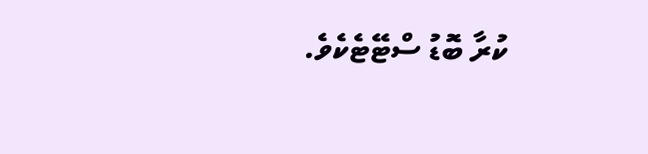ކުރާ ބޮޑު ސްޓޭޓެކެވެ.